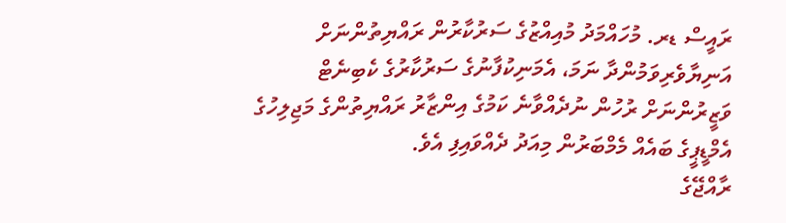ރައީސް ޑރ. މުހައްމަދު މުއިއްޒުގެ ސަރުކާރުން ރައްޔިތުންނަށް އަނިޔާވެރިވަމުންދާ ނަމަ، އެމަނިކުފާނުގެ ސަރުކާރުގެ ކެބިނެޓް ވަޒީރުންނަށް ރުހުން ނުދެއްވާނެ ކަމުގެ އިންޒާރު ރައްޔިތުންގެ މަޖިލިހުގެ އެމްޑީޕީގެ ބައެއް މެމްބަރުން މިއަދު ދެއްވައިފި އެވެ.
ރާއްޖޭގެ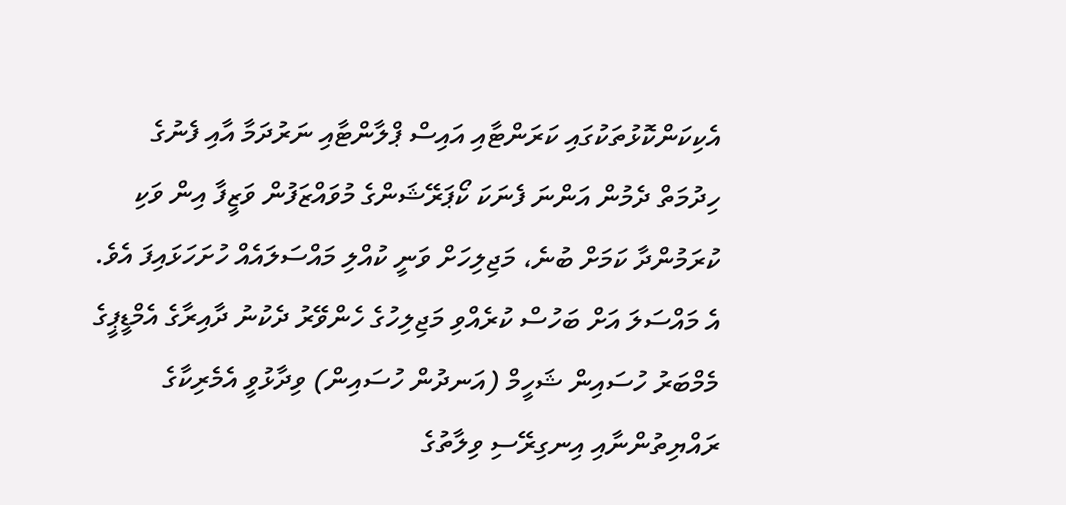އެކިކަންކޮޅުތަކުގައި ކަރަންޓާއި އައިސް ޕްލާންޓާއި ނަރުދަމާ އާއި ފެނުގެ ހިދުމަތް ދެމުން އަންނަ ފެނަކަ ކޯޕަރޭޝަންގެ މުވައްޒަފުން ވަޒީފާ އިން ވަކި ކުރަމުންދާ ކަމަށް ބުނެ، މަޖިލިހަށް ވަނީ ކުއްލި މައްސަލައެއް ހުށަހަޅައިފަ އެވެ.
އެ މައްސަލަ އަށް ބަހުސް ކުރެއްވި މަޖިލިހުގެ ހެންވޭރު ދެކުނު ދާއިރާގެ އެމްޑީޕީގެ މެމްބަރު ހުސައިން ޝަހީމް (އަނދުން ހުސައިން) ވިދާޅުވީ އެމެރިކާގެ ރައްޔިތުންނާއި އިނގިރޭސި ވިލާތުގެ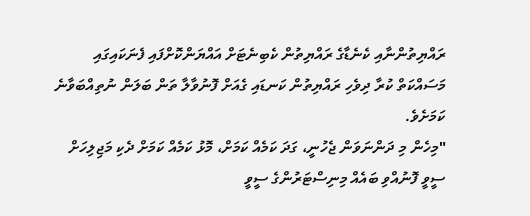ރައްޔިތުންނާއި ކެނެޑާގެ ރައްޔިތުން ކެބިނެޓަށް އައްޔަންކޮށްފައި ފެނަކައިގައި މަސައްކަތް ކުރާ ދިވެހި ރައްޔިތުން ކަނޑައި ގެއަށް ފޮނުވާލާ ތަން ބަލަން ނުތިއްބަވާނެ ކަމަށެވެ.
"މިހެން މި ދަންނަވަން ޖެހުނީ، ގަދަ ކަމެއް ކަމަށް، މޮޅު ކަމެއް ކަމަށް ދެކި މަޖިލިހަށް ސީވީ ފޮނުއްވި ބައެއް މިނިސްޓަރުންގެ ސީވީ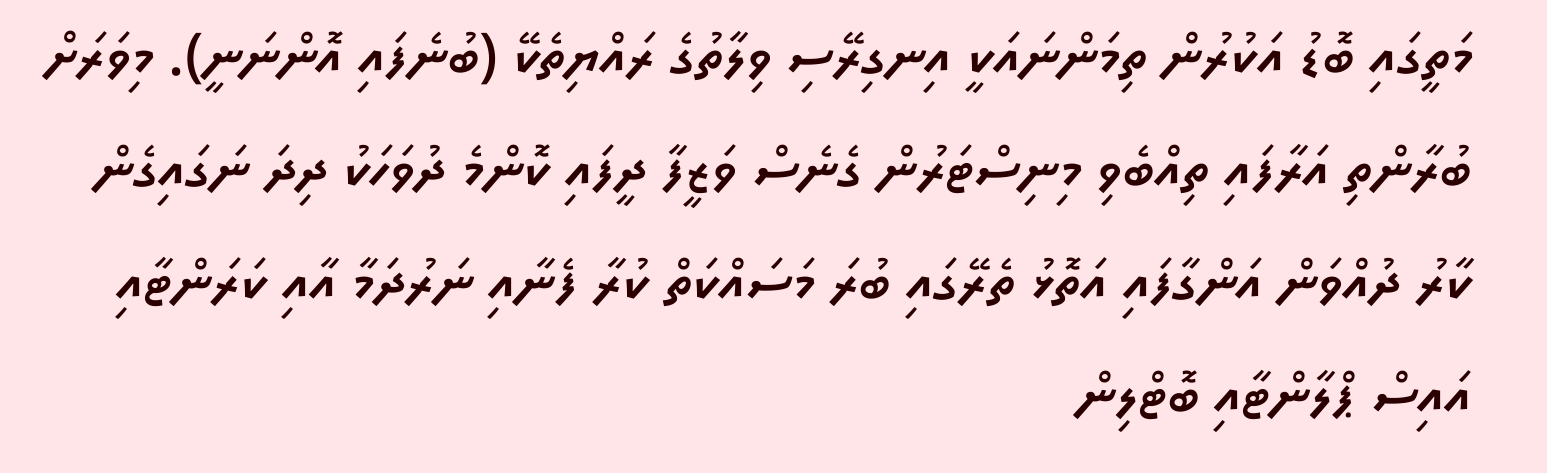މަތީގައި ބޮޑު އަކުރުން ތިމަންނައަކީ އިނގިރޭސި ވިލާތުގެ ރައްޔިތެކޭ (ބުނެފައި އޮންނަނީ). މިވަރަށް ބުރާންތި އަރާފައި ތިއްބެވި މިނިސްޓަރުން ގެނެސް ވަޒީފާ ދީފައި ކޮންމެ ދުވަހަކު ދިދަ ނަގައިގެން ކާރު ދުއްވަން އަންގާފައި އަތޮޅު ތެރޭގައި ބުރަ މަސައްކަތް ކުރާ ފެނާއި ނަރުދަމާ އާއި ކަރަންޓާއި އައިސް ޕްލާންޓާއި ބޮޓްލިން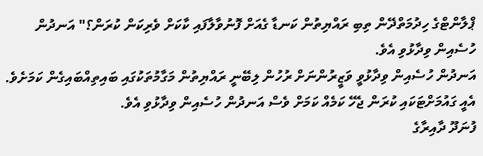ޕްލާންޓްގެ ހިދުމަތްދޭން ތިބި ރައްޔިތުން ކަނޑާ ގެއަށް ފޮނުވާލާފައި ކާކަށް ވެރިކަން ކުރަން؟" އަނދުން ހުސެއިން ވިދާޅުވި އެވެ.
އަނދުން ހުސެއިން ވިދާޅުވީ ވަޒީރުންނަށް ރުހުން ލިބޭނީ ރައްޔިތުން މަގާމުތަކުގައި ބައިތިއްބައިގެން ކަމަށެވެ. އެއީ ގައުމަށްޓަކައި ކުރަން ޖެހޭ ކަމެއް ކަމަށް ވެސް އަނދުން ހުސެއިން ވިދާޅުވި އެވެ.
ފުނަދޫ ދާއިރާގެ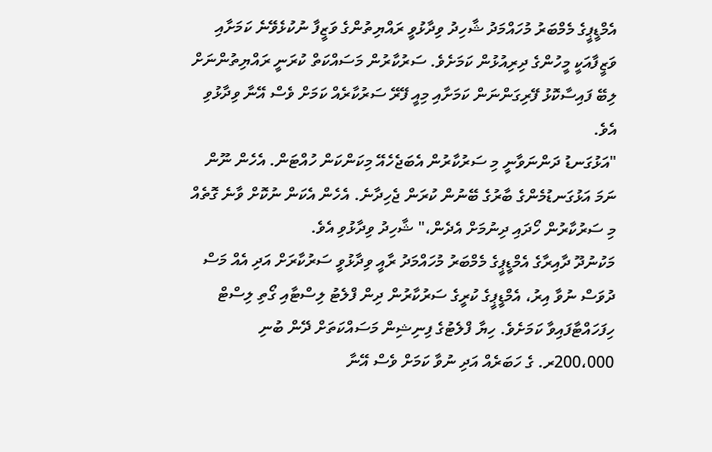އެމްޑީޕީގެ މެމްބަރު މުހައްމަދު ޝާހިދު ވިދާޅުވީ ރައްޔިތުންގެ ވަޒީފާ ނުކުޅެވޭނެ ކަމަށާއި ވަޒީފާއަކީ މީހުންގެ ދިރިއުޅުން ކަމަށެވެ. ސަރުކާރުން މަސައްކަތް ކުރަނީ ރައްޔިތުންނަށް ލިބޭ ފައިސާކޮޅު ފޭރިގަންނަން ކަމަށާއި މިއީ ފޭރޭ ސަރުކާރެއް ކަމަށް ވެސް އޭނާ ވިދާޅުވި އެވެ.
"އަޅުގަނޑު ދަންނަވާނީ މި ސަރުކާރުން އެބަޖެހެއޭ މިކަންކަން ހުއްޓަން. އެހެން ނޫން ނަމަ އަޅުގަނޑުމެންގެ ބާރުގެ ބޭނުން ކުރަން ޖެހިދާނެ. އެހެން އެކަން ނުކޮށް ވާނެ ގޮތެއް މި ސަރުކާރުން ހޯދައި ދިނުމަށް އެދެން،" ޝާހިދު ވިދާޅުވި އެވެ.
މަކުނުދޫ ދާއިރާގެ އެމްޑީޕީގެ މެމްބަރު މުހައްމަދު ރާއީ ވިދާޅުވީ ސަރުކާރަށް އަދި އެއް މަސް ދުވަސް ނުވާ އިރު، އެމްޑީޕީގެ ކުރީގެ ސަރުކާރުން ދިން ފްލެޓު ލިސްޓާއި ގޯތި ލިސްޓް ހިފަހައްޓާފައިވާ ކަމަށެވެ. ހިޔާ ފްލެޓުގެ ފިނިޝިން މަސައްކަތަށް ދޭން ބުނި 200،000ރ. ގެ ހަބަރެއް އަދި ނުވާ ކަމަށް ވެސް އޭނާ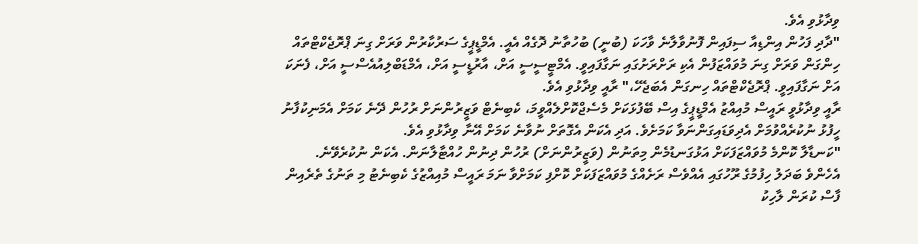ވިދާޅުވި އެވެ.
"ދާދި ފަހުން އިންޑިއާ ސިފައިން ފޮނުވާލާނެ ވާހަކަ (ބުނީ) ބުހުތާނު ދޮގެއް އެއީ. އެމްޑީޕީގެ ސަރުކާރުން ވަރަށް ގިނަ ޕްރޮޖެކްޓްތައް ހިންގަން ވަރަށް ގިނަ މުވައްޒަފުން އެކި ރަށްރަށުގައި ނަގާފައިވީ. އެމްޓީސީސީ އަށް، އާރުޑީސީ އަށް، އެމްޑަބްލިއުއެސްސީ އަށް، ފެނަކަ އަށް ނަގާފައިވީ. ޕްރޮޖެކްޓްތައް ހިނގަން އެބަޖެހޭ،" ރާއީ ވިދާޅުވި އެވެ.
ރާއީ ވިދާޅުވީ ރައީސް މުއިއްޒު އެމްޑީޕީގެ އިސް ބޭފުޅަކަށް މެސެޖްކޮށްލެއްވީމަ، ކެބިނެޓް ވަޒީރުންނަށް ރުހުން ދޭނެ ކަމަށް އެމަނިކުފާނު ހީފުޅު ނުކުރެއްވުމަށް އެދިވަޑައިގަންނަވާ ކަމަށެވެ. އަދި އެކަން އެގޮތަށް ނުވާނެ ކަމަށް އޭނާ ވިދާޅުވި އެވެ.
"ކަނޑާލާ ކޮންމެ މުވައްޒަފަކަށް އަޅުގަނޑުމެން މިތަނުން (ވަޒީރުންނަށް) ރުހުން ދިނުން ހުއްޓާލާނަން. އެކަން ނުކުރެވޭނެ. އެހެންވެ ބަދަލު ހިފުމުގެ ރޫހުގައި އެއްވެސް ރަށެއްގެ މުވައްޒަފަކަށް ކޮށްފި ކަމަށްވާ ނަމަ ރައީސް މުއިއްޒުގެ ކެބިނެޓު މި ތަނުގެ ތެރެއިން ފާސް ކުރަން ލާހިކު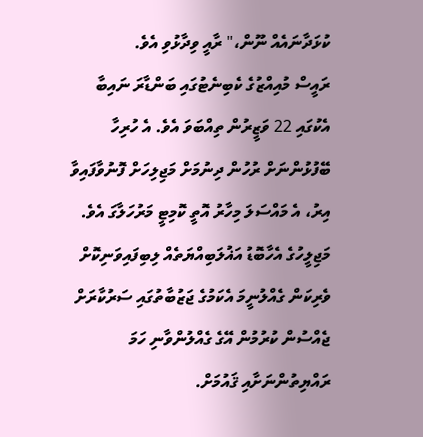ކުޅަދާނައެއް ނޫން،" ރާއީ ވިދާޅުވި އެވެ.
ރައީސް މުއިއްޒުގެ ކެބިނެޓުގައި ބަންޑާރަ ނައިބާ އެކުގައި 22 ވަޒީރުން ތިއްބަވަ އެވެ. އެ ހުރިހާ ބޭފުޅުންނަށް ރުހުން ދިނުމަށް މަޖިލިހަށް ފޮނުވާފައިވާ އިރު، އެ މައްސަލަ މިހާރު އޮތީ ކޮމިޓީ މަރުހަލާގަ އެވެ.
މަޖިލީހުގެ އެހާބޮޑު އަޣުލަބިއްޔަތެއް ލިބިފައިވަނިކޮށް ވެރިކަން ގެއްލުނީމަ އެކަމުގެ ޖަޒުބާތުގައި ސަރުކާރަށް ޖެއްސުން ކުރުމުން އޭގެ ގެއްލުންވާނި ހަމަ ރައްޔިތުންނަށާއި ޤައުމަށް.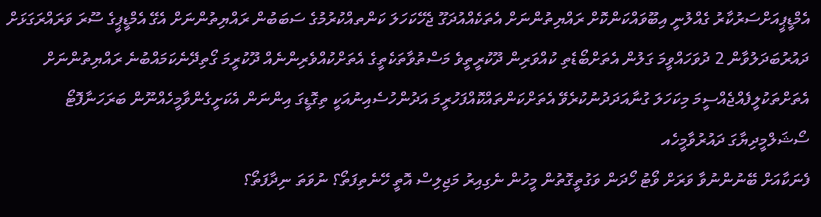އެމްޑީޕީއަށްސަރުކާރު ގެއްލުނީ އިބޫވައްކަންކޮށް ރައްޔިތުންނަށް އެތަކެއްއުދަގޫ ޖެހޭކަހަލަ ކަންތއްކުރުމުގެ ސަބަބުން ރައްޔިތުންނަށް އެގޭ އެމްޑީޕީގެ ސޫރަ ވަރައްރަގަޅަށް ދައުރުބަދަލުވާން 2 ދުވަހައްވީމަ ގަލުން އެތަށްބޯޑެތި ކުއްވަރިން ދޫކުރީތީވެ މަސްތުވާތަކެތީގެ އެތަށްކުއްވެރިންނެއް ދޫކުރީމަ ގޯތިދޭނެކަމައްބުނެ ރައްޔިތުންނަށް އެތަށްތަކުލީފެއްޖެއްސީމަ މިކަހަލަ ގުނާއަދަދުނުކުރެވޭ އެތަށްކަންތައްކޮއްފަހުރީމަ އަދުންހުސެއިނުއަކީ ތިގޮޑީގަ އިންނަން އެކަށީގެންވާމީހެއްނޫން ބަރަހަނާފޮޓޯ ސޯޝަލްމީދިޔާގަ ދައުރުވާމީހެއ
ފެނަކާއަށް ބޭނުންނުވާ ވަރަށް ވޯޓު ހޯދަން ވަގުތީގޮތުން މީހުން ނެގިއިރު މަޖިލިސް އޮތީ ހޭނެތިފަތޯ؟ ނުވަތަ ނިދާފަތޯ؟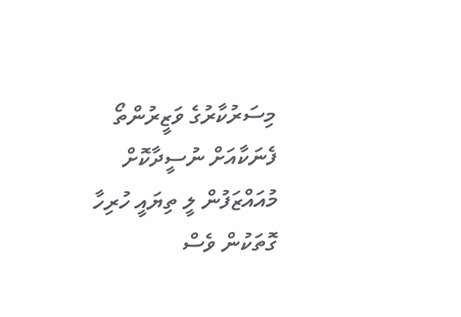މިސަރުކާރުގެ ވަޒީރުންތޯ ފެނަކާއަށް ނުސީދާކޮށް މުއައްޒަފުން ލީ ތިޔައީ ހުރިހާ ގޮތަކުން ވެސް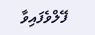ފޭލްވެފައިވާ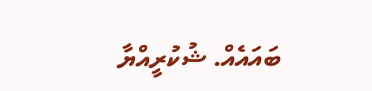ބައައެއް. ޝުކުރީއްޔާ